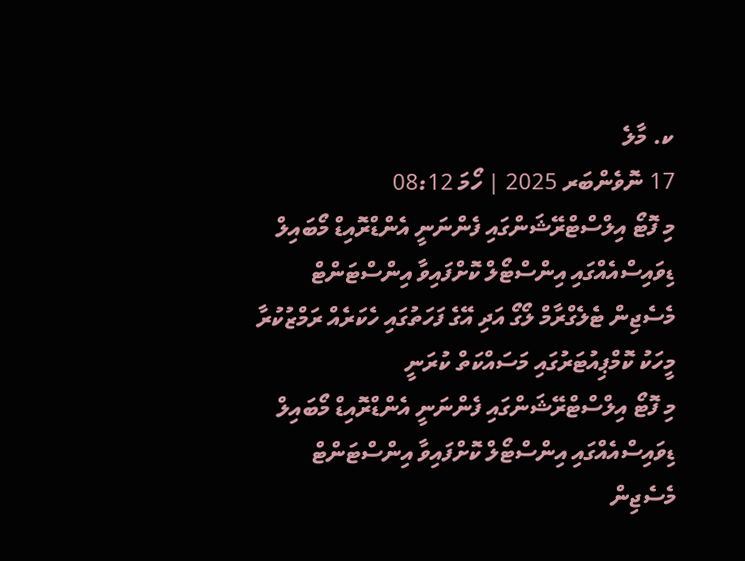ކ. މާލެ
17 ނޮވެންބަރ 2025 | ހޯމަ 08:12
މި ފޮޓޯ އިލްސްޓްރޭޝަންގައި ފެންނަނީ އެންޑްރޮއިޑް މޯބައިލް ޑިވައިސްއެއްގައި އިންސްޓޯލް ކޮށްފައިވާ އިންސްޓަންޓް މެސެޖިން ޓެލެގްރާމް ލޯގޯ އަދި އޭގެ ފަހަތުގައި ހެކަރެއް ރަމްޒުކުރާ މީހަކު ކޮމްޕިއުޓަރުގައި މަސައްކަތް ކުރަނީ
މި ފޮޓޯ އިލްސްޓްރޭޝަންގައި ފެންނަނީ އެންޑްރޮއިޑް މޯބައިލް ޑިވައިސްއެއްގައި އިންސްޓޯލް ކޮށްފައިވާ އިންސްޓަންޓް މެސެޖިން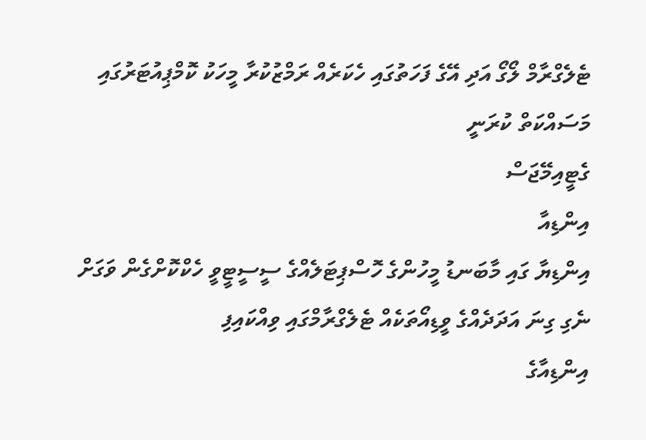ޓެލެގްރާމް ލޯގޯ އަދި އޭގެ ފަހަތުގައި ހެކަރެއް ރަމްޒުކުރާ މީހަކު ކޮމްޕިއުޓަރުގައި މަސައްކަތް ކުރަނީ
ގެޓީއިމޭޖަސް
އިންޑިއާ
އިންޑިޔާ ގައި މާބަނޑު މީހުންގެ ހޮސްޕިޓަލެއްގެ ސީސީޓީވީ ހެކްކޮށްގެން ވަގަށް ނެގި ގިނަ އަދަދެއްގެ ވީޑިއޯތަކެއް ޓެލެގްރާމްގައި ވިއްކައިފި
އިންޑިއާގެ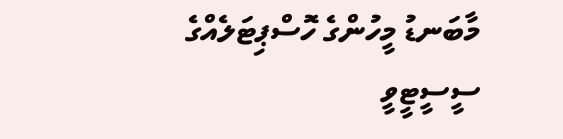މާބަނޑު މީހުންގެ ހޮސްޕިޓަލެއްގެ ސީސީޓީވީ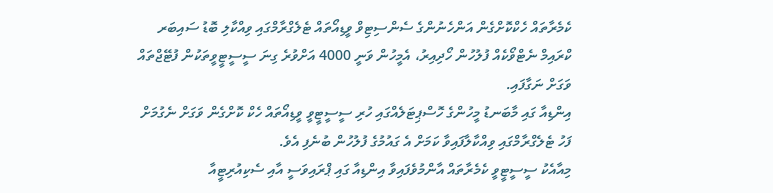ކެމެރާތައް ހެކްކޮށްގެން އަންހެނުންގެ ސެންސިޓިވް ވީޑިއޯތައް ޓެލެގްރާމްގައި ވިއްކާލި ބޮޑު ސައިބަރ ކްރައިމް ނެޓްވޯކެއް ފުލުހުން ހޯދިއިރު، އެމީހުން ވަނީ 4000 އަށްވުރެ ގިނަ ސީސީޓީވީތަކުން ފުޓޭޖްތައް ވަގަށް ނަގާފައި.
އިންޑިއާ ގައި މާބަނޑު މީހުންގެ ހޮސްޕިޓަލެއްގައި ހުރި ސީސީޓީވީ ވީޑިއޯތައް ހެކް ކޮށްގެން ވަގަށް ނެގުމަށް ފަހު ޓެލެގްރާމްގައި ވިއްކާލާފައިވާ ކަމަށް އެ ގައުމުގެ ފުލުހުން ބުނެފި އެވެ.
މިއާއެކު ސީސީޓީވީ ކެމެރާތައް އާންމުވެފައިވާ އިންޑިއާ ގައި ޕްރައިވަސީ އާއި ސެކިއުރިޓީއާ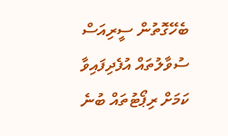ބެހޭގޮތުން ސީރިއަސް ސުވާލުތައް އުފެދިފައިވާ ކަމަށް ރިޕޯޓުތައް ބުނެ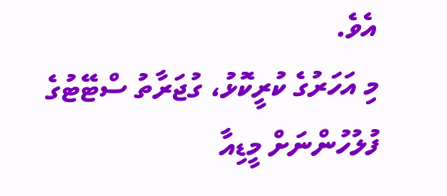އެވެ.
މި އަހަރުގެ ކުރީކޮޅު، ގުޖަރާތު ސްޓޭޓުގެ ފުލުހުންނަށް މީޑިއާ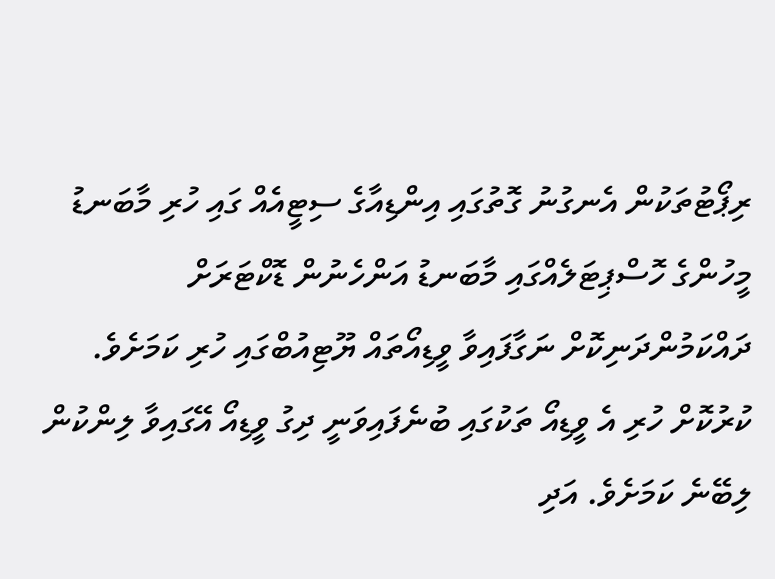ރިޕޯޓުތަކުން އެނގުނު ގޮތުގައި އިންޑިއާގެ ސިޓީއެއް ގައި ހުރި މާބަނޑު މީހުންގެ ހޮސްޕިޓަލެއްގައި މާބަނޑު އަންހެނުން ޑޮކްޓަރަށް ދައްކަމުންދަނިކޮށް ނަގާފައިވާ ވީޑިއޯތައް ޔޫޓިއުބްގައި ހުރި ކަމަށެވެ. ކުރުކޮށް ހުރި އެ ވީޑިއޯ ތަކުގައި ބުނެފައިވަނީ ދިގު ވީޑިއޯ އޭގައިވާ ލިންކުން ލިބޭނެ ކަމަށެވެ. އަދި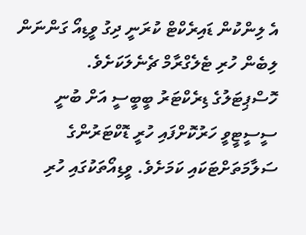އެ ލިންކުން ޑައިރެކްޓް ކުރަނީ ދިގު ވީޑިއޯ ގަންނަން ލިބެން ހުރި ޓެލެގްރާމް ޗެނެލަކަށެވެ.
ހޮސްޕިޓަލުގެ ޑިރެކްޓަރު ބީބީސީ އަށް ބުނީ ސީސީޓީވީ ހަރުކޮށްފައި ހުރީ ޑޮކްޓަރުންގެ ސަލާމަތަށްޓަކައި ކަމަށެވެ. ވީޑިއޯތަކުގައި ހުރި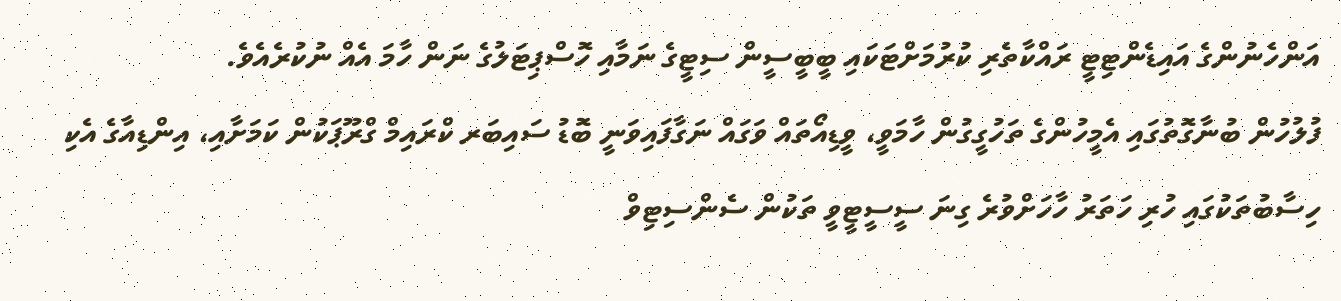އަންހެނުންގެ އައިޑެންޓިޓީ ރައްކާތެރި ކުރުމަށްޓަކައި ބީބީސީން ސިޓީގެ ނަމާއި ހޮސްޕިޓަލުގެ ނަން ހާމަ އެއް ނުކުރެއެވެ.
ފުލުހުން ބުނާގޮތުގައި އެމީހުންގެ ތަހުގީގުން ހާމަވީ، ވީޑިއޯތައް ވަގައް ނަގާފައިވަނީ ބޮޑު ސައިބަރ ކްރައިމް ގްރޫޕަކުން ކަމަށާއި، އިންޑިއާގެ އެކި ހިސާބުތަކުގައި ހުރި ހަތަރު ހާހަށްވުރެ ގިނަ ސީސީޓީވީ ތަކުން ސެންސިޓިވް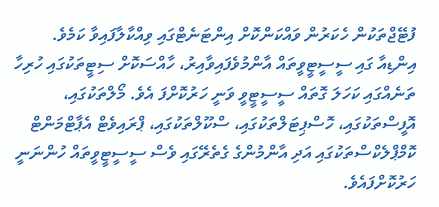ފުޓޭޖްތަކުން ހެކަރުން ވައްކަންކޮށް އިންޓަނެޓްގައި ވިއްކާލާފައިވާ ކަމެވެ.
އިންޑިއާ ގައި ސީސީޓީވީތައް އާންމުވެފައިވާއިރު، ހާއްސަކޮށް ސިޓީތަކުގައި ހުރިހާ ތަނެއްގައި ކަހަލަ ގޮތައް ސީސީޓީވީ ވަނީ ހަރުކޮށްފަ އެވެ. މޯލްތަކުގައި، އޮފީސްތަކުގައި، ހޮސްޕިޓަލްތަކުގައި، ސްކޫލްތަކުގައި، ޕްރައިވެޓް އެޕާޓްމަންޓް ކޮމްޕްލެކްސްތަކުގައި އަދި އާންމުންގެ ގެތެރޭގައި ވެސް ސީސީޓީވީތައް ހުންނަނީ ހަރުކޮށްފައެވެ.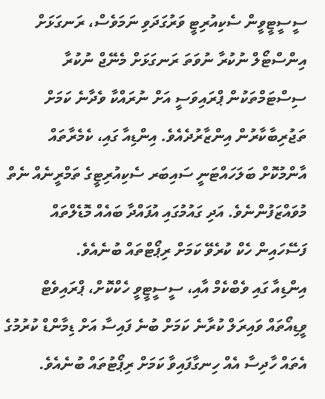ސީސީޓީވީން ސެކިއުރިޓީ ވަރުގަދަވި ނަމަވެސް، ރަނގަޅަށް އިންސްޓޯލް ނުކުރާ ނުވަތަ ރަނގަޅަށް މެނޭޖް ނުކުރާ ސިސްޓަމްތަކުން ޕްރައިވަސީ އަށް ނުރައްކާ ވެދާނެ ކަމަށް ތަޖުރިބާކާރުން އިންޒާރުދެއެވެ. އިންޑިއާ ގައި، ކެމެރާތައް އާންމުކޮށް ބަލަހައްޓަނީ ސައިބަރ ސެކިއުރިޓީގެ ތަމްރީނެއް ނެތް މުވައްޒަފުންނެވެ. އަދި ގައުމުގައި އުފައްދާ ބައެއް މޮޑެލްތައް ފަސޭހައިން ހެކް ކުރެވޭ ކަމަށް ރިޕޯޓްތައް ބުނެއެވެ.
އިންޑިއާ ގައި ވެބްކެމް އާއި، ސީސީޓީވީ ހެކްކޮށް، ޕްރައިވެޓް ވީޑިއޯތައް ވައިރަލް ކުރާނެ ކަމަށް ބުނެ ފައިސާ އަށް ޑިމާންޑް ކުރުމުގެ އެތައް ހާދިސާ އެއް ހިނގާފައިވާ ކަމަށް ރިޕޯޓުތައް ބުނެއެވެ.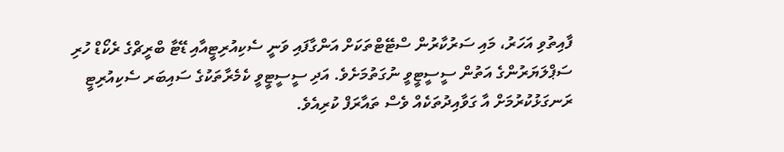ފާއިތުވި އަހަރު، މައި ސަރުކާރުން ސްޓޭޓްތަކަށް އަންގާފައި ވަނީ ސެކިއުރިޓީއާއި ޑޭޓާ ބްރީޗްގެ ރެކޯޑް ހުރި ސަޕްލަޔަރުންގެ އަތުން ސީސީޓީވީ ނުގަތުމަށެވެ. އަދި ސީސީޓީވީ ކެމެރާތަކުގެ ސައިބަރ ސެކިއުރިޓީ ރަނގަޅުކުރުމަށް އާ ގަވާއިދުތަކެއް ވެސް ތައާރަފް ކުރިއެވެ.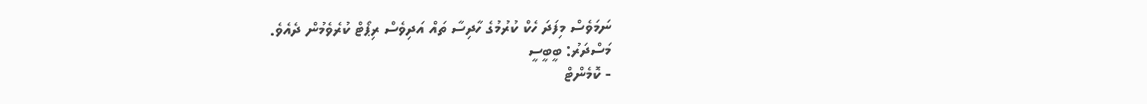ނަމަވެސް މިފަދަ ހެކް ކުރުމުގެ ހާދިސާ ތައް އަދިވެސް ރިޕޯޓް ކުރެވެމުން ދެއެވެ.
މަސްދަރު: ބީބީސީ
- ކޮމެންޓް